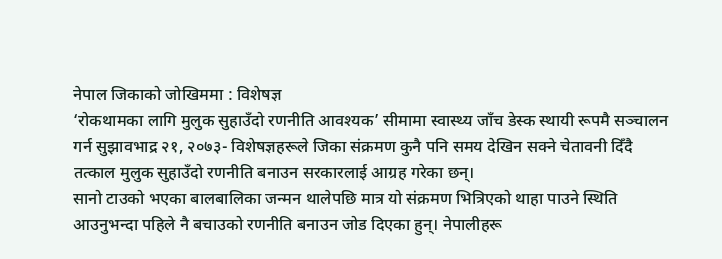नेपाल जिकाको जोखिममा : विशेषज्ञ
‘रोकथामका लागि मुलुक सुहाउँदो रणनीति आवश्यक’ सीमामा स्वास्थ्य जाँच डेस्क स्थायी रूपमै सञ्चालन गर्न सुझावभाद्र २१, २०७३- विशेषज्ञहरूले जिका संक्रमण कुनै पनि समय देखिन सक्ने चेतावनी दिँदै तत्काल मुलुक सुहाउँदो रणनीति बनाउन सरकारलाई आग्रह गरेका छन्।
सानो टाउको भएका बालबालिका जन्मन थालेपछि मात्र यो संक्रमण भित्रिएको थाहा पाउने स्थिति आउनुभन्दा पहिले नै बचाउको रणनीति बनाउन जोड दिएका हुन्। नेपालीहरू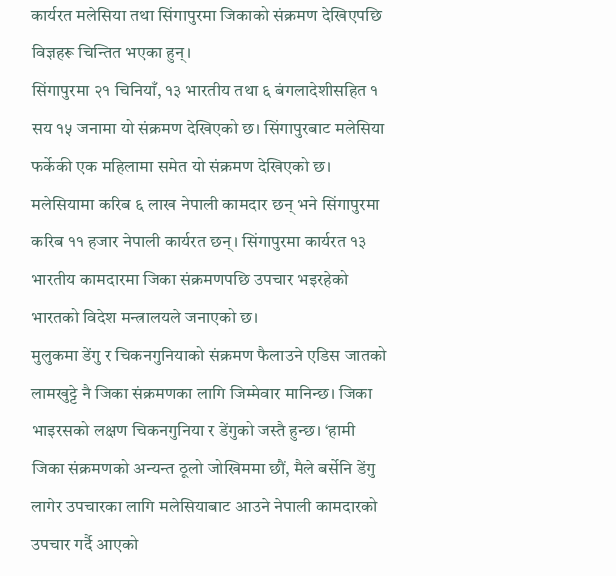कार्यरत मलेसिया तथा सिंगापुरमा जिकाको संक्रमण देखिएपछि विज्ञहरू चिन्तित भएका हुन्।
सिंगापुरमा २१ चिनियाँ, १३ भारतीय तथा ६ बंगलादेशीसहित १ सय १५ जनामा यो संक्रमण देखिएको छ। सिंगापुरबाट मलेसिया फर्केकी एक महिलामा समेत यो संक्रमण देखिएको छ। मलेसियामा करिब ६ लाख नेपाली कामदार छन् भने सिंगापुरमा करिब ११ हजार नेपाली कार्यरत छन्। सिंगापुरमा कार्यरत १३ भारतीय कामदारमा जिका संक्रमणपछि उपचार भइरहेको भारतको विदेश मन्त्रालयले जनाएको छ।
मुलुकमा डेंगु र चिकनगुनियाको संक्रमण फैलाउने एडिस जातको लामखुट्टे नै जिका संक्रमणका लागि जिम्मेवार मानिन्छ। जिका भाइरसको लक्षण चिकनगुनिया र डेंगुको जस्तै हुन्छ। ‘हामी जिका संक्रमणको अन्यन्त ठूलो जोखिममा छौं, मैले बर्सेनि डेंगु लागेर उपचारका लागि मलेसियाबाट आउने नेपाली कामदारको उपचार गर्दै आएको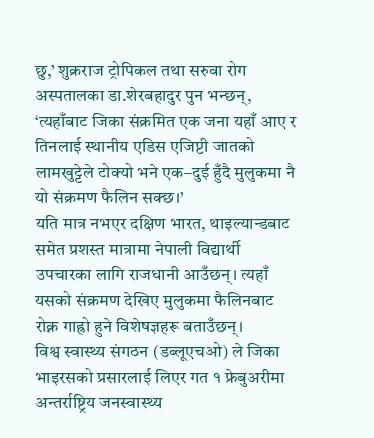छु,’ शुक्रराज ट्रोपिकल तथा सरुवा रोग अस्पतालका डा.शेरबहादुर पुन भन्छन्, ‘त्यहाँबाट जिका संक्रमित एक जना यहाँ आए र तिनलाई स्थानीय एडिस एजिप्टी जातको लामखुट्टेले टोक्यो भने एक–दुई हुँदै मुलुकमा नै यो संक्रमण फैलिन सक्छ।’
यति मात्र नभएर दक्षिण भारत, थाइल्यान्डबाट समेत प्रशस्त मात्रामा नेपाली विद्यार्थी उपचारका लागि राजधानी आउँछन्। त्यहाँ यसको संक्रमण देखिए मुलुकमा फैलिनबाट रोक्न गाह्रो हुने विशेषज्ञहरू बताउँछन्।
विश्व स्वास्थ्य संगठन (डब्लूएचओ) ले जिका भाइरसको प्रसारलाई लिएर गत १ फ्रेबुअरीमा अन्तर्राष्ट्रिय जनस्वास्थ्य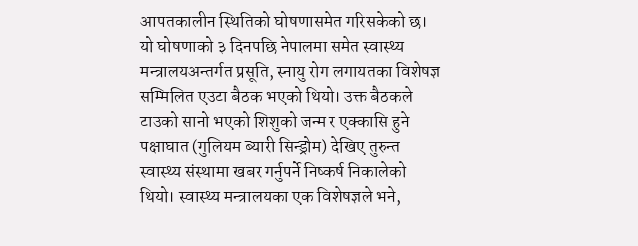आपतकालीन स्थितिको घोषणासमेत गरिसकेको छ। यो घोषणाको ३ दिनपछि नेपालमा समेत स्वास्थ्य मन्त्रालयअन्तर्गत प्रसूति, स्नायु रोग लगायतका विशेषज्ञ सम्मिलित एउटा बैठक भएको थियो। उक्त बैठकले टाउको सानो भएको शिशुको जन्म र एक्कासि हुने पक्षाघात (गुलियम ब्यारी सिन्ड्रोम) देखिए तुरुन्त स्वास्थ्य संस्थामा खबर गर्नुपर्ने निष्कर्ष निकालेको थियो। स्वास्थ्य मन्त्रालयका एक विशेषज्ञले भने,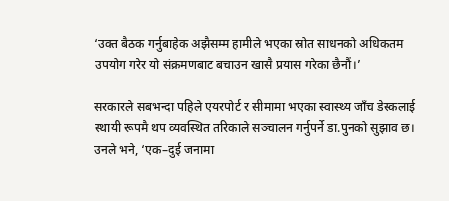‘उक्त बैठक गर्नुबाहेक अझैसम्म हामीले भएका स्रोत साधनको अधिकतम उपयोग गरेर यो संक्रमणबाट बचाउन खासै प्रयास गरेका छैनौं।’

सरकारले सबभन्दा पहिले एयरपोर्ट र सीमामा भएका स्वास्थ्य जाँच डेस्कलाई स्थायी रूपमै थप व्यवस्थित तरिकाले सञ्चालन गर्नुपर्ने डा.पुनको सुझाव छ। उनले भने, ‘एक–दुई जनामा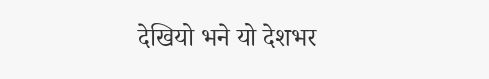देखियो भने यो देशभर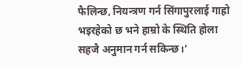फैलिन्छ, नियन्त्रण गर्न सिंगापुरलाई गाह्रो भइरहेको छ भने हाम्रो के स्थिति होला सहजै अनुमान गर्न सकिन्छ।’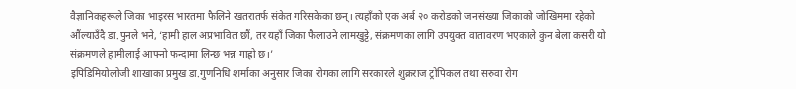वैज्ञानिकहरूले जिका भाइरस भारतमा फैलिने खतरातर्फ संकेत गरिसकेका छन्। त्यहाँको एक अर्ब २० करोडको जनसंख्या जिकाको जोखिममा रहेको औंल्याउँदै डा.पुनले भने, ‘हामी हाल अप्रभावित छौं, तर यहाँ जिका फैलाउने लामखुट्टे, संक्रमणका लागि उपयुक्त वातावरण भएकाले कुन बेला कसरी यो संक्रमणले हामीलाई आफ्नो फन्दामा लिन्छ भन्न गाह्रो छ।’
इपिडिमियोलोजी शाखाका प्रमुख डा.गुणनिधि शर्माका अनुसार जिका रोगका लागि सरकारले शुक्रराज ट्रोपिकल तथा सरुवा रोग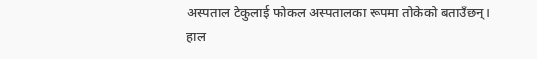अस्पताल टेकुलाई फोकल अस्पतालका रूपमा तोकेको बताउँछन्। हाल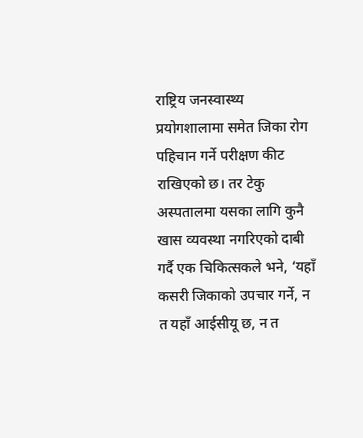राष्ट्रिय जनस्वास्थ्य प्रयोगशालामा समेत जिका रोग पहिचान गर्ने परीक्षण कीट राखिएको छ। तर टेकु अस्पतालमा यसका लागि कुनै खास व्यवस्था नगरिएको दाबी गर्दै एक चिकित्सकले भने, ‘यहाँ कसरी जिकाको उपचार गर्ने, न त यहाँ आईसीयू छ, न त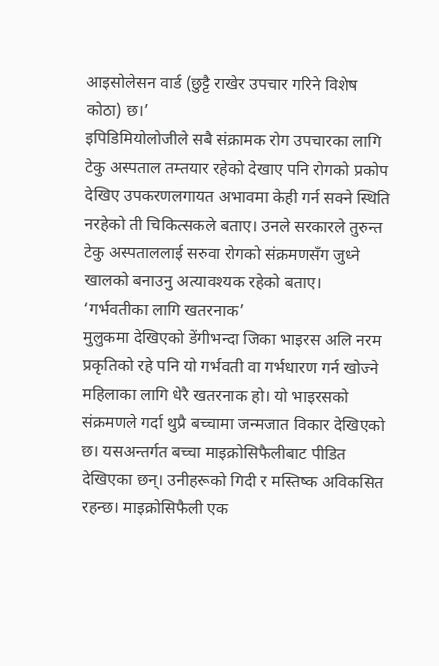आइसोलेसन वार्ड (छुट्टै राखेर उपचार गरिने विशेष कोठा) छ।’
इपिडिमियोलोजीले सबै संक्रामक रोग उपचारका लागि टेकु अस्पताल तम्तयार रहेको देखाए पनि रोगको प्रकोप देखिए उपकरणलगायत अभावमा केही गर्न सक्ने स्थिति नरहेको ती चिकित्सकले बताए। उनले सरकारले तुरुन्त टेकु अस्पताललाई सरुवा रोगको संक्रमणसँग जुध्ने खालको बनाउनु अत्यावश्यक रहेको बताए।
‘गर्भवतीका लागि खतरनाक’
मुलुकमा देखिएको डेंगीभन्दा जिका भाइरस अलि नरम प्रकृतिको रहे पनि यो गर्भवती वा गर्भधारण गर्न खोज्ने महिलाका लागि धेरै खतरनाक हो। यो भाइरसको संक्रमणले गर्दा थुप्रै बच्चामा जन्मजात विकार देखिएको छ। यसअन्तर्गत बच्चा माइक्रोसिफैलीबाट पीडित देखिएका छन्। उनीहरूको गिदी र मस्तिष्क अविकसित रहन्छ। माइक्रोसिफैली एक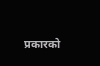प्रकारको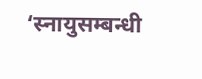‘स्नायुसम्बन्धी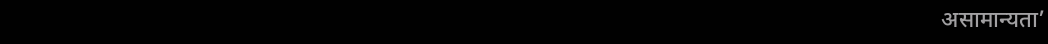असामान्यता’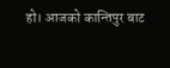हो। आजको कान्तिपुर बाट